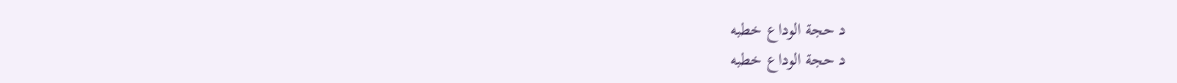د حجة الوداع خطبه
د حجة الوداع خطبه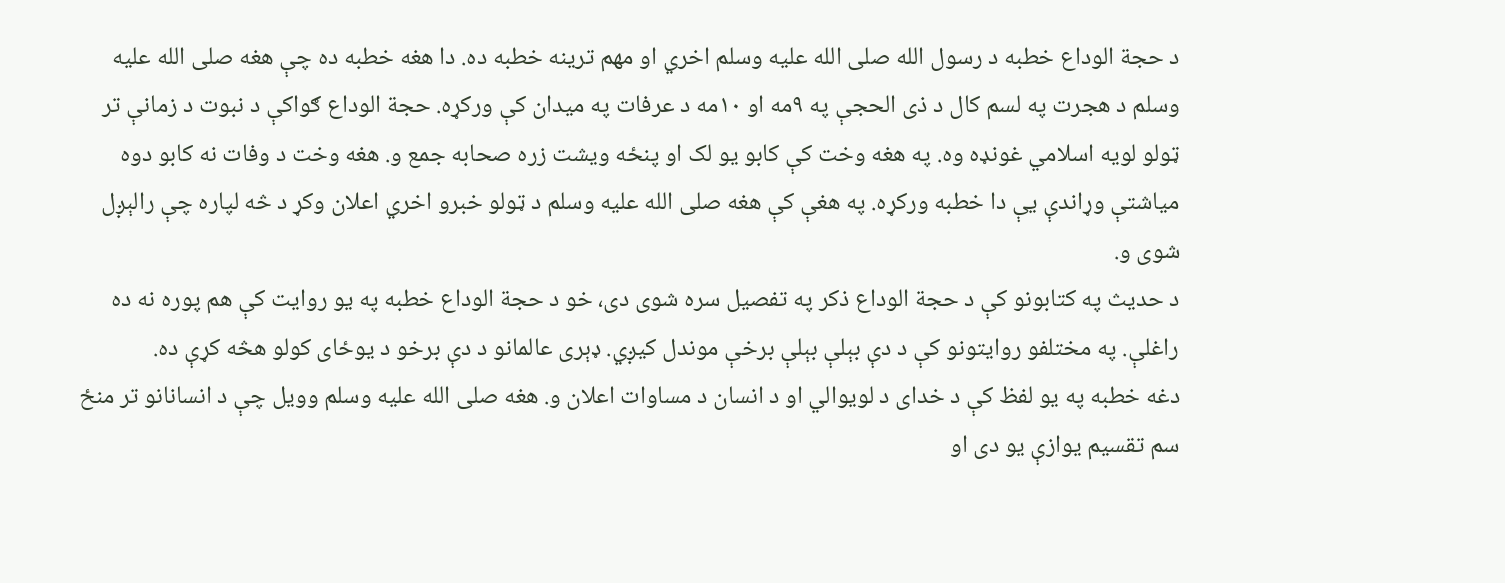د حجة الوداع خطبه د رسول الله صلى الله عليه وسلم اخري او مهم ترینه خطبه ده. دا هغه خطبه ده چې هغه صلى الله عليه وسلم د هجرت په لسم کال د ذی الحجې په ۹مه او ۱۰مه د عرفات په میدان کې ورکړه. حجة الوداع ګواکې د نبوت د زمانې تر ټولو لویه اسلامي غونډه وه. په هغه وخت کې کابو یو لک او پنځه ویشت زره صحابه جمع و. هغه وخت د وفات نه کابو دوه میاشتې وړاندې یې دا خطبه ورکړه. په هغې کې هغه صلى الله عليه وسلم د ټولو خبرو اخري اعلان وکړ د څه لپاره چې رالېږل شوی و.
د حدیث په کتابونو کې د حجة الوداع ذکر په تفصیل سره شوی دی، خو د حجة الوداع خطبه په یو روایت کې هم پوره نه ده راغلې. په مختلفو روایتونو کې د دې بېلې بېلې برخې موندل کیږي. ډېری عالمانو د دې برخو د یوځای کولو هڅه کړې ده.
دغه خطبه په یو لفظ کې د خدای د لویوالي او د انسان د مساوات اعلان و. هغه صلى الله عليه وسلم وویل چې د انسانانو تر منځ سم تقسیم یوازې یو دی او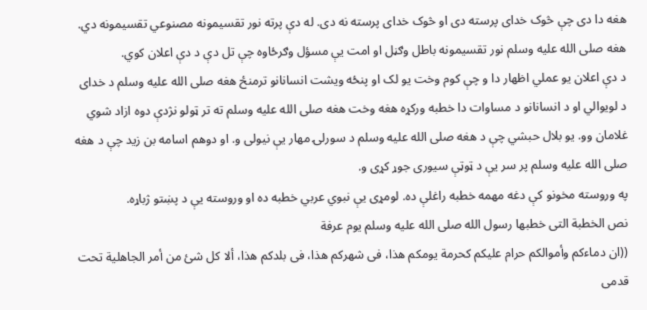هغه دا دی چې څوک خدای پرسته دی او څوک خدای پرسته نه دی. له دې پرته نور تقسیمونه مصنوعي تقسیمونه دي. هغه صلى الله عليه وسلم نور تقسیمونه باطل وګڼل او امت یې مسؤل وګرځاوه چې تل دې د دې اعلان کوي.
د دې اعلان یو عملي اظهار دا و چې کوم وخت یو لک او پنځه ویشت انسانانو ترمنځ هغه صلى الله عليه وسلم د خدای د لویوالي او د انسانانو د مساوات دا خطبه ورکړه هغه وخت هغه صلى الله عليه وسلم ته تر ټولو نژدې دوه ازاد شوي غلامان وو. یو بلال حبشي چې د هغه صلى الله عليه وسلم د سورلۍ مهار یې نیولی و. او دوهم اسامه بن زید چې د هغه صلى الله عليه وسلم پر سر یې د ټوټې سیوری جوړ کړی و.
په وروسته مخونو کې دغه مهمه خطبه راغلې ده. لومړی یې نبوي عربي خطبه ده او وروسته یې د پښتو ژباړه.
نص الخطبة التی خطبها رسول الله صلى الله عليه وسلم یوم عرفة
((ان دماءکم وأموالکم حرام علیکم کحرمة یومکم هذا، فی شهرکم هذا، فی بلدکم هذا، ألا کل شئ من أمر الجاهلیة تحت قدمی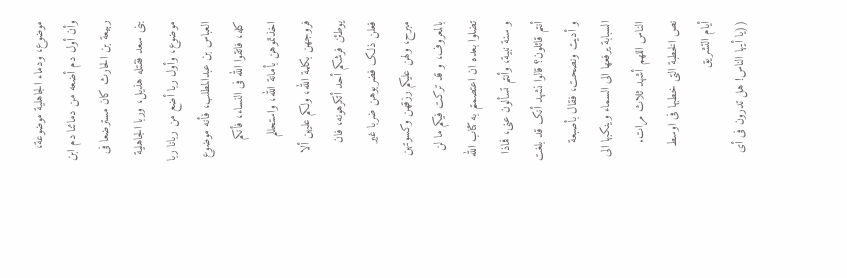موضوع، ودماء الجاهلیة موضوعة، وأن أول دم أضعه من دمائنا دم ابن ربیعة بن الحارث کان مسترضعا فی بنی سعد فقتله هذیل، وربا الجاهلیة موضوع، وأول ربا أضع من ربانا ربا العباس بن عبدالمطلب، فأنه موضوع کله، فاتقوا الله فی النساء، فأنکم اخذتموهن بأمانة الله، واستحللم فروجهن بکلمة الله، ولکم علیهن ألا یوطئن فرشکم أحد أتکرهونه، فان فعلن ذلک فضربوهن ضربا غیر مبرح، ولهن علیکم رزقهن وکسوتهن بالمعروف، و قد ترکت فیکم ما لن تضلوا بعده ان اعتصمتم به کتاب الله و سنة نبیة، وأنتم تسألون عنی، فماذا أنتم قائلون؟ قالوا نشهد أنک قد بلغت و أدیت ونصحت، فقال بأصبعة السبابة یرفعها الی السماء وینکبها الی الناس اللهم أشهد ثلاث مرات.
نص الخطبة التی خطبها فی اوسط أیام التشریق
((یا أیها الناس! هل تدرون فی أی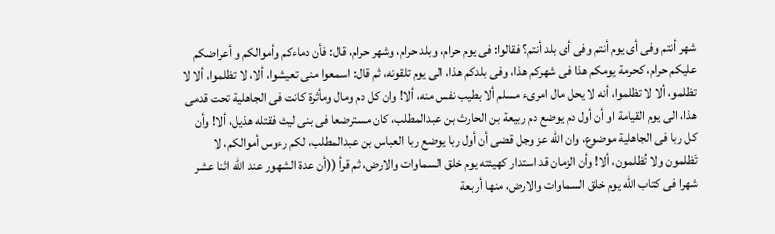شهر أنتم وفی أی یوم أنتم وفی أی بلد أنتم؟ فقالوا: فی یوم حرام، وبلد حرام، وشهر حرام، قال: فأن دماءکم وأموالکم و أعراضکم علیکم حرام، کحرمة یومکم هذا فی شهرکم هذا، وفی بلدکم هذا، الی یوم تلقونه، ثم قال: اسمعوا منی تعیشوا، ألا، لا تظلموا، ألا لا تظلمو، ألا لا تظلموا، أنه لا یحل مال امریء مسلم ألا بطیب نفس منه، ألا! وان کل دم ومال ومأثرة کانت فی الجاهلیة تحت قدمی هذا، الی یوم القیامة او أن أول دم یوضع دم ربیعة بن الحارث بن عبدالمطلب، کان مسترضعا فی بنی لیث فقتله هذیل، ألا! وأن کل ربا فی الجاهلیة موضوع، وان الله عز وجل قضی أن أول ربا یوضع ربا العباس بن عبدالمطلب، لکم رءوس أموالکم، لا تَظلمون ولا تُظلمون، ألا! وأن الزمان قد استدار کهیئته یوم خلق السماوات والارض، ثم قرأ ((أن عدة الشهور عند الله اثنا عشر شهرا فی کتاب الله یوم خلق السماوات والارض، منها أربعة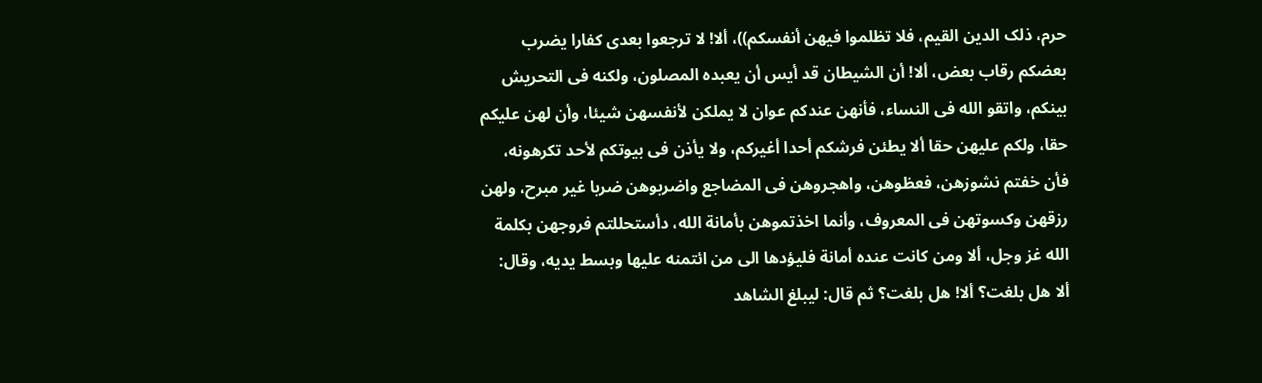حرم، ذلک الدین القیم، فلا تظلموا فیهن أنفسکم))، ألا! لا ترجعوا بعدی کفارا یضرب بعضکم رقاب بعض، ألا! أن الشیطان قد أیس أن یعبده المصلون، ولکنه فی التحریش بینکم، واتقو الله فی النساء، فأنهن عندکم عوان لا یملکن لأنفسهن شیئا، وأن لهن علیکم حقا، ولکم علیهن حقا ألا یطئن فرشکم أحدا أغیرکم، ولا یأذن فی بیوتکم لأحد تکرهونه، فأن خفتم نشوزهن، فعظوهن، واهجروهن فی المضاجع واضربوهن ضربا غیر مبرح، ولهن رزقهن وکسوتهن فی المعروف، وأنما اخذتموهن بأمانة الله، دأستحللتم فروجهن بکلمة الله غز وجل، ألا ومن کانت عنده أمانة فلیؤدها الی من ائتمنه علیها وبسط یدیه، وقال: ألا هل بلغت؟ ألا! هل بلغت؟ ثم قال: لیبلغ الشاهد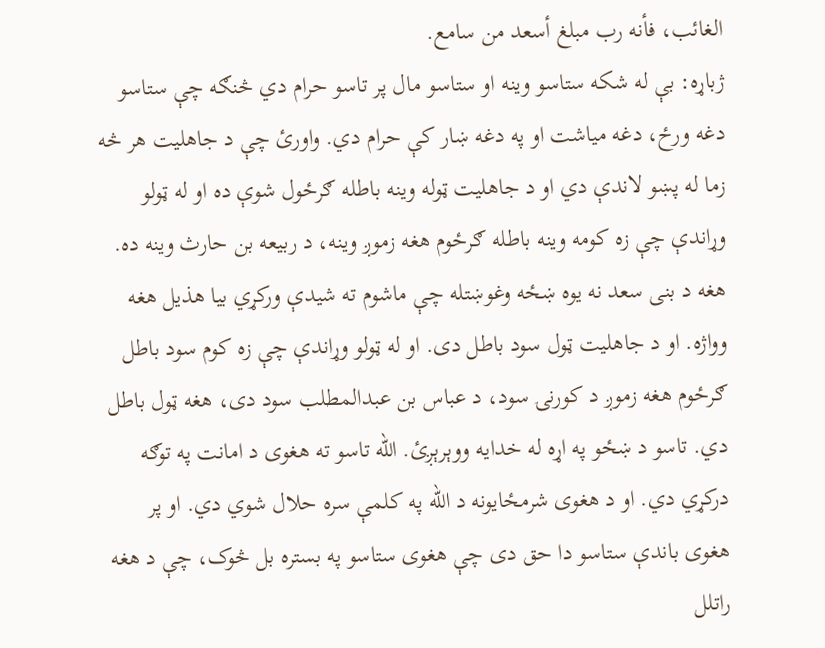الغائب، فأنه رب مبلغ أسعد من سامع.
ژباړه: بې له شکه ستاسو وینه او ستاسو مال پر تاسو حرام دي څنګه چې ستاسو دغه ورځ، دغه میاشت او په دغه ښار کې حرام دي. واورئ چې د جاهلیت هر څه زما له پښو لاندې دي او د جاهلیت ټوله وینه باطله ګرځول شوې ده او له ټولو وړاندې چې زه کومه وینه باطله ګرځوم هغه زموږ وینه، د ربیعه بن حارث وینه ده. هغه د بنی سعد نه یوه ښځه وغوښتله چې ماشوم ته شیدې ورکړي بیا هذیل هغه وواژه. او د جاهلیت ټول سود باطل دی. او له ټولو وړاندې چې زه کوم سود باطل ګرځوم هغه زموږ د کورنۍ سود، د عباس بن عبدالمطلب سود دی، هغه ټول باطل دي. تاسو د ښځو په اړه له خدایه ووېرېږئ. الله تاسو ته هغوی د امانت په توګه درکړي دي. او د هغوی شرمځایونه د الله په کلمې سره حلال شوي دي. او پر هغوی باندې ستاسو دا حق دی چې هغوی ستاسو په بستره بل څوک، چې د هغه راتلل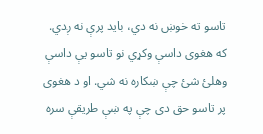تاسو ته خوښ نه دي، باید پرې نه ږدي. که هغوی داسې وکړي نو تاسو یې داسې وهلئ شئ چې ښکاره نه شي. او د هغوی پر تاسو حق دی چې په ښې طریقې سره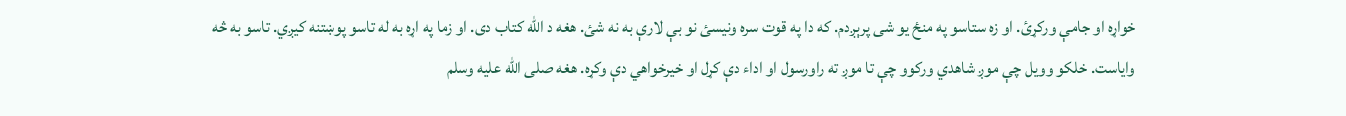خواړه او جامې ورکړئ. او زه ستاسو په منځ یو شی پرېږدم. که دا په قوت سره ونیسئ نو بې لارې به نه شئ. هغه د الله کتاب دی. او زما په اړه به له تاسو پوښتنه کیږي. تاسو به څه وایاست. خلکو وویل چې موږ شاهدي ورکوو چې تا موږ ته راورسول او اداء دې کړل او خیرخواهي دې وکړه. هغه صلى الله عليه وسلم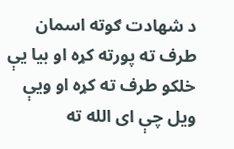د شهادت ګوته اسمان طرف ته پورته کړه او بیا یې خلکو طرف ته کړه او ویې ویل چې ای الله ته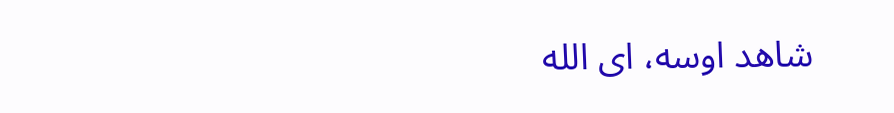شاهد اوسه، ای الله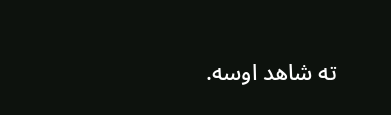ته شاهد اوسه.